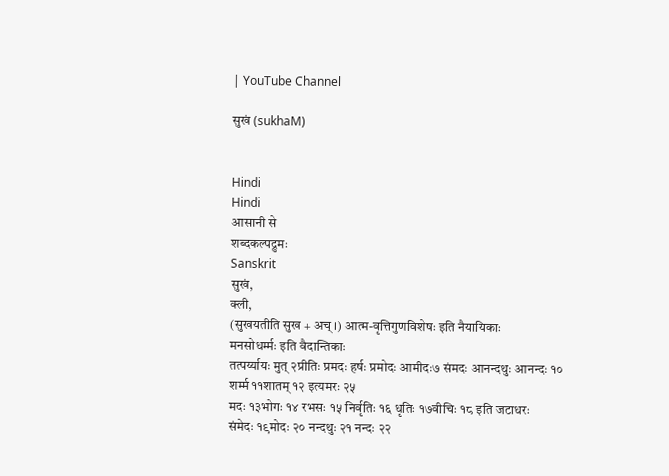| YouTube Channel

सुखं (sukhaM)


Hindi
Hindi
आसानी से
शब्दकल्पद्रुमः
Sanskrit
सुखं,
क्ली,
(सुखयतीति सुख + अच् ।) आत्म-वृत्तिगुणविशेषः इति नैयायिकाः
मनसोधर्म्मः इति वैदान्तिकाः
तत्पर्य्यायः मुत् २प्रीतिः प्रमदः हर्षः प्रमोदः आमीदः७ संमदः आनन्दथुः आनन्दः १० शर्म्म ११शातम् १२ इत्यमरः २५
मदः १३भोगः १४ रभसः १५ निर्वृतिः १६ धृतिः १७वीचिः १८ इति जटाधरः
संमेदः १९मोदः २० नन्दथुः २१ नन्दः २२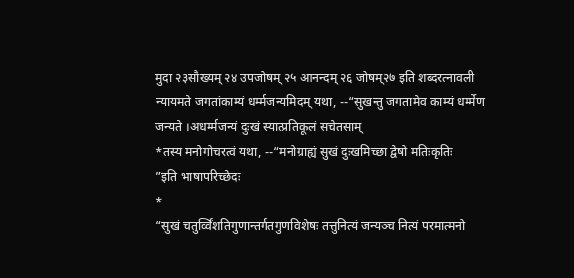मुदा २३सौख्यम् २४ उपजोषम् २५ आनन्दम् २६ जोषम्२७ इति शब्दरत्नावली
न्यायमते जगतांकाम्यं धर्म्मजन्यमिदम् यथा, --“सुखन्तु जगतामेव काम्यं धर्म्मेण जन्यते ।अधर्म्मजन्यं दुःखं स्यात्प्रतिकूलं सचेतसाम्
*तस्य मनोगोचरत्वं यथा, --“मनोग्राह्यं सुखं दुःखमिच्छा द्वेषो मतिःकृतिः
”इति भाषापरिच्छेदः
*
“सुखं चतुर्व्विंशतिगुणान्तर्गतगुणविशेषः तत्तुनित्यं जन्यञ्च नित्यं परमात्मनो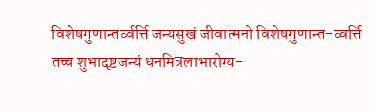विशेषगुणान्तर्व्वर्त्ति जन्यसुखं जीवात्मनो विशेषगुणान्त-व्वर्त्ति तच्च शुभादृष्टजन्यं धनमित्रलाभारोग्य-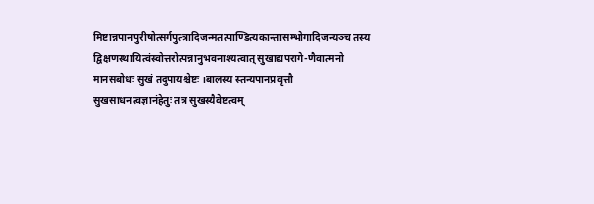मिष्टान्नपानपुरीषोत्सर्गपुत्त्रादिजन्मतत्पाण्डित्यकान्तासम्भोगादिजन्यञ्च तस्य द्विक्षणस्थायित्वंस्वोत्तरोत्पन्नानुभवनाश्यत्वात् सुखाद्यपरागे-णैवात्मनो मानसबोधः सुखं तदुपायश्चेष्टः ।बालस्य स्तन्यपानप्रवृत्तौ सुखसाधनत्वज्ञानंहेतुः तत्र सुखस्यैवेष्टत्वम्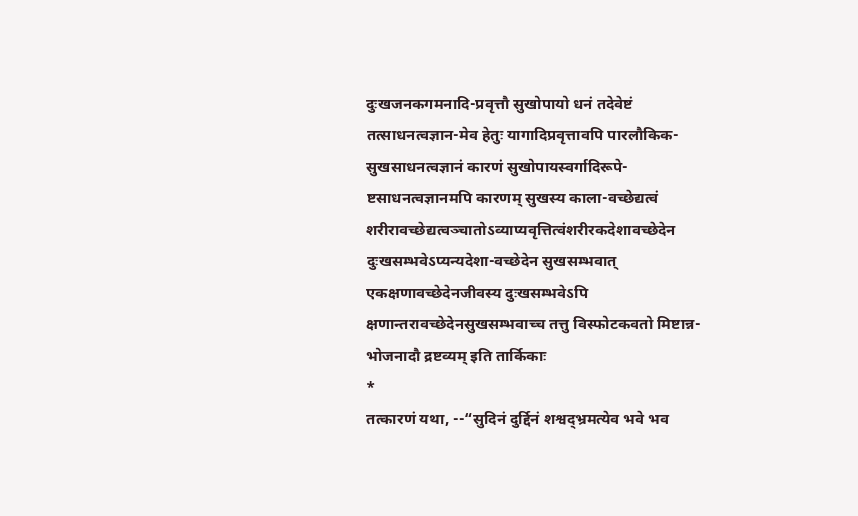दुःखजनकगमनादि-प्रवृत्तौ सुखोपायो धनं तदेवेष्टं तत्साधनत्वज्ञान-मेव हेतुः यागादिप्रवृत्तावपि पारलौकिक-सुखसाधनत्वज्ञानं कारणं सुखोपायस्वर्गादिरूपे-ष्टसाधनत्वज्ञानमपि कारणम् सुखस्य काला-वच्छेद्यत्वं शरीरावच्छेद्यत्वञ्चातोऽव्याप्यवृत्तित्वंशरीरकदेशावच्छेदेन दुःखसम्भवेऽप्यन्यदेशा-वच्छेदेन सुखसम्भवात् एकक्षणावच्छेदेनजीवस्य दुःखसम्भवेऽपि क्षणान्तरावच्छेदेनसुखसम्भवाच्च तत्तु विस्फोटकवतो मिष्टान्न-भोजनादौ द्रष्टव्यम् इति तार्किकाः
*
तत्कारणं यथा, --“सुदिनं दुर्द्दिनं शश्वद्भ्रमत्येव भवे भव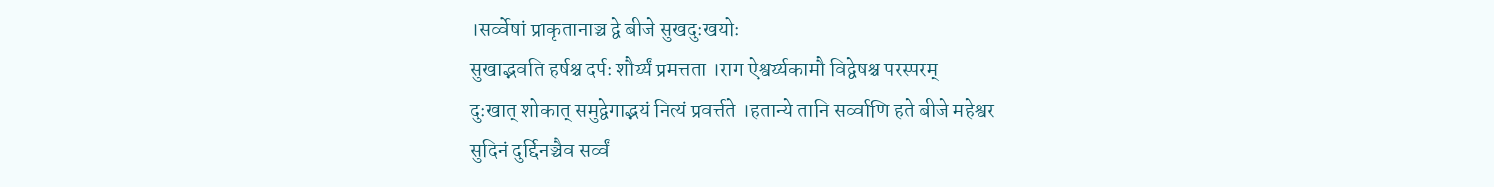।सर्व्वेषां प्राकृतानाञ्च द्वे बीजे सुखदुःखयोः
सुखाद्भवति हर्षश्च दर्पः शौर्य्यं प्रमत्तता ।राग ऐश्वर्य्यकामौ विद्वेषश्च परस्परम्
दुःखात् शोकात् समुद्वेगाद्भयं नित्यं प्रवर्त्तते ।हतान्ये तानि सर्व्वाणि हते बीजे महेश्वर
सुदिनं दुर्द्दिनञ्चैव सर्व्वं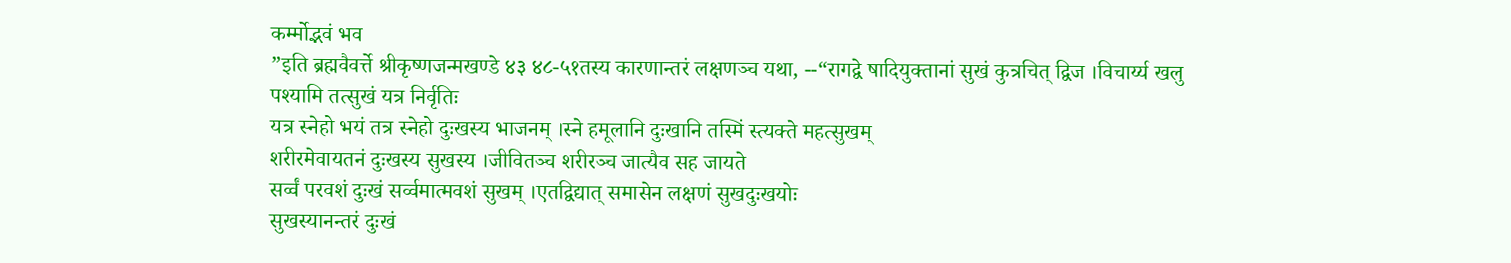कर्म्मोद्भवं भव
”इति ब्रह्मवैवर्त्ते श्रीकृष्णजन्मखण्डे ४३ ४८-५१तस्य कारणान्तरं लक्षणञ्च यथा, --“रागद्वे षादियुक्तानां सुखं कुत्रचित् द्विज ।विचार्य्य खलु पश्यामि तत्सुखं यत्र निर्वृतिः
यत्र स्नेहो भयं तत्र स्नेहो दुःखस्य भाजनम् ।स्ने हमूलानि दुःखानि तस्मिं स्त्यक्ते महत्सुखम्
शरीरमेवायतनं दुःखस्य सुखस्य ।जीवितञ्च शरीरञ्च जात्यैव सह जायते
सर्व्वं परवशं दुःखं सर्व्वमात्मवशं सुखम् ।एतद्विद्यात् समासेन लक्षणं सुखदुःखयोः
सुखस्यानन्तरं दुःखं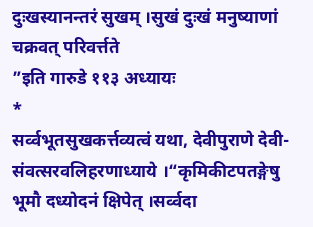दुःखस्यानन्तरं सुखम् ।सुखं दुःखं मनुष्याणां चक्रवत् परिवर्त्तते
”इति गारुडे ११३ अध्यायः
*
सर्व्वभूतसुखकर्त्तव्यत्वं यथा, देवीपुराणे देवी-संवत्सरवलिहरणाध्याये ।“कृमिकीटपतङ्गेषु भूमौ दध्योदनं क्षिपेत् ।सर्व्वदा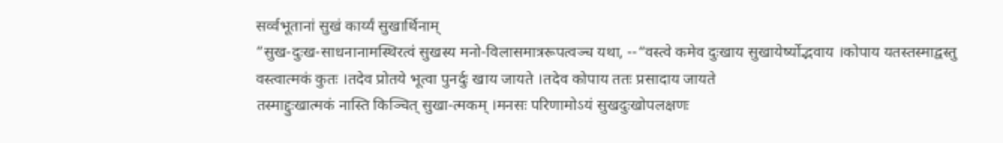सर्व्वभूतानां सुखं कार्य्यं सुखार्थिनाम्
”सुख-दुःख-साधनानामस्थिरत्वं सुखस्य मनो-विलासमात्ररूपत्वञ्च यथा, --“वस्त्वे कमेव दुःखाय सुखायेर्ष्योद्भवाय ।कोपाय यतस्तस्माद्वस्तु वस्त्वात्मकं कुतः ।तदेव प्रोतये भूत्वा पुनर्दुः खाय जायते ।तदेव कोपाय ततः प्रसादाय जायते
तस्माद्दुःखात्मकं नास्ति किञ्चित् सुखा-त्मकम् ।मनसः परिणामोऽयं सुखदुःखोपलक्षणः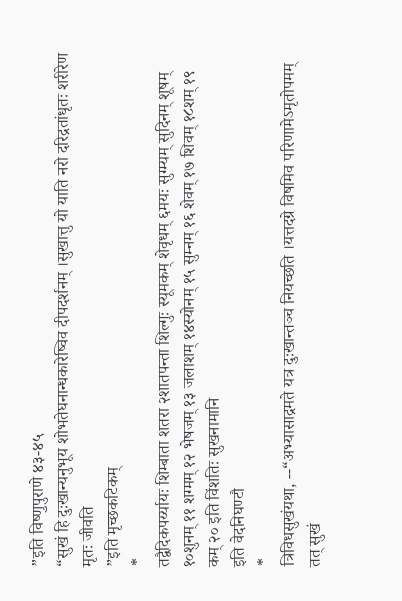”इति विष्णुपुराणे ४३-४५
“सुखं हि दुःखान्यनुभूय शोभतेघनान्धकारेष्विव दीपदर्शनम् ।सुखात्तु यो याति नरो दरिद्रतांधृतः शरीरेण मृतः जीवति
”इति मृच्छकटिकम्
*
तद्वैदिकपर्य्यायः शिम्बाता शतरा २शातपन्ता शिल्गुः स्यूमकम् शेवृधम् ६मयः सुग्म्यम् सुदिनम् शूषम् १०शुनम् ११ शग्मम् १२ भेषजम् १३ जलाशम् १४स्योनम् १५ सुम्नम् १६ शेवम् १७ शिवम् १८शम् १९ कम् २० इति विंशतिः सुखनामानि
इति वेदनिघण्टौ
*
त्रिविधसुखंयथा, --“अभ्यासाद्रमते यत्र दुःखान्तञ्च नियच्छति ।यत्तदग्रे विषमिव परिणामेऽमृतोपमम्
तत् सुखं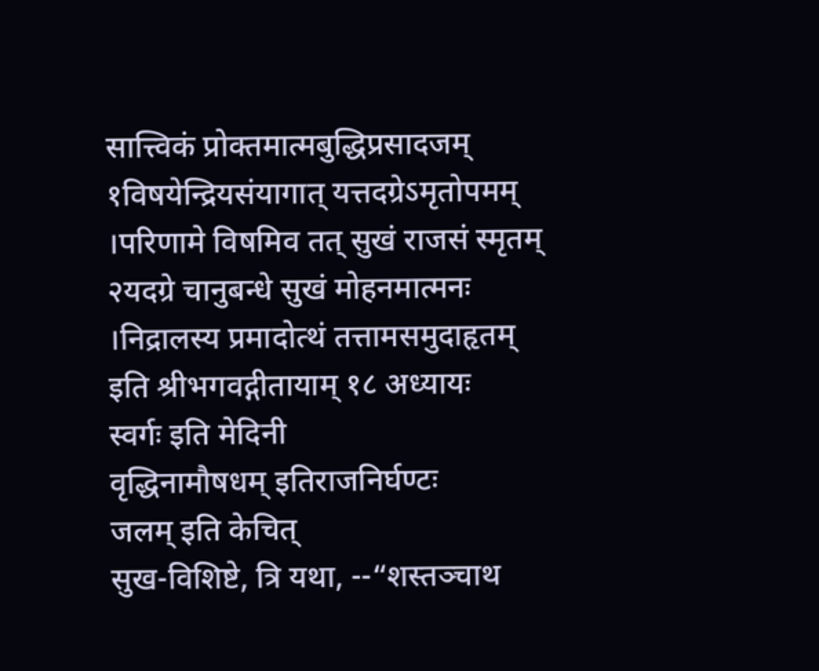सात्त्विकं प्रोक्तमात्मबुद्धिप्रसादजम्
१विषयेन्द्रियसंयागात् यत्तदग्रेऽमृतोपमम् ।परिणामे विषमिव तत् सुखं राजसं स्मृतम् २यदग्रे चानुबन्धे सुखं मोहनमात्मनः ।निद्रालस्य प्रमादोत्थं तत्तामसमुदाहृतम्
इति श्रीभगवद्गीतायाम् १८ अध्यायः
स्वर्गः इति मेदिनी
वृद्धिनामौषधम् इतिराजनिर्घण्टः
जलम् इति केचित्
सुख-विशिष्टे, त्रि यथा, --“शस्तञ्चाथ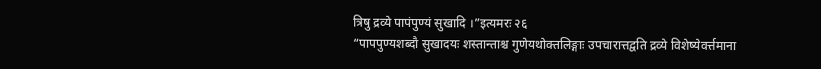त्रिषु द्रव्ये पापंपुण्यं सुखादि ।”इत्यमरः २६
“पापपुण्यशब्दौ सुखादयः शस्तान्ताश्च गुणेयथोक्तलिङ्गाः उपचारात्तद्वति द्रव्ये विशेष्येवर्त्तमाना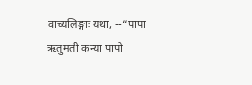वाच्यलिङ्गाः यथा, --“पापा ऋतुमती कन्या पापो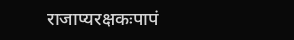राजाप्यरक्षकःपापं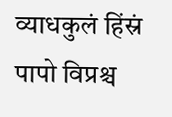व्याधकुलं हिंस्रं पापो विप्रश्च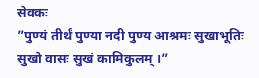सेवकः
”पुण्यं तीर्थं पुण्या नदी पुण्य आश्रमः सुखाभूतिः सुखो वासः सुखं कामिकुलम् ।”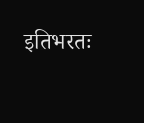इतिभरतः